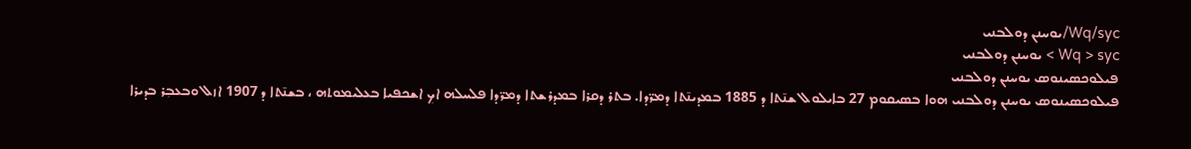Wq/syc/ܝܘܚܢܢ ܕܘܠܒܢܝ
Wq > syc > ܝܘܚܢܢ ܕܘܠܒܢܝ
ܦܝܠܘܟܣܝܢܘܣ ܝܘܚܢܢ ܕܘܠܒܢܝ
ܦܝܠܘܟܣܝܢܘܣ ܝܘܚܢܢ ܕܘܠܒܢܝ ܗܘܐ ܒܣܝܩܘܡ 27 ܒܐܝܠܘܠ ܫܢ̄ܬܐ ܕ 1885 ܒܡܕܝܢ̄ܬܐ ܕܡܪ̈ܕܐ. ܒܬܪ ܕܩܪܐ ܒܡܕܪܫܬܐ ܕܡܪ̈ܕܐ ܦܠܚܠܗ ܐܟܼ ܐܫܟܦܝܐ ܒܥܠܝܡܘܬܗ ، ܒܫܢ̄ܬܐ ܕ 1907 ܐܙܠ ܘܒܥܒܼܪ ܒܕܝܪܐ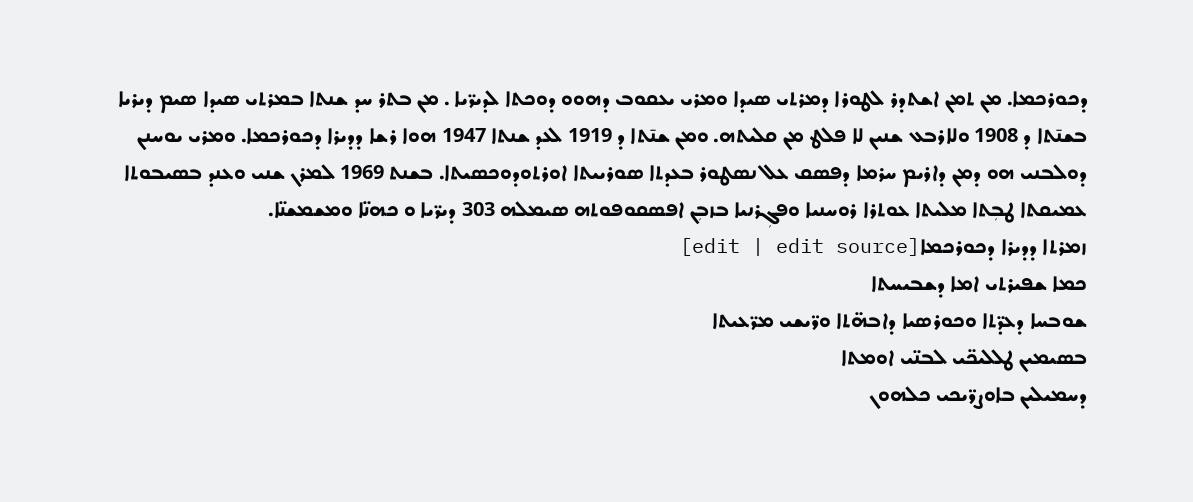ܕܟܘܪܟܡܐ. ܡܢ ܬܡܢ ܐܫܬܕܪ ܠܛܘܪܐ ܕܡܪܬܝ ܣܝܕܐ ܘܡܪܝ ܝܥܩܘܒ ܕܗܘܘ ܕܘܟܬܐ ܠܕܝܪ̈ܝܐ . ܡܢ ܒܬܪ ܚܕ ܫܢܬܐ ܒܡܪܬܝ ܣܝܕܐ ܣܝܡ ܕܝܪܝܐ ܒܫܢ̄ܬܐ ܕ 1908 ܘܠܐܪܒܥ ܫܢܝܢ ܠܐ ܦܠܛ ܡܢ ܩܠܝܬܗ. ܘܡܢ ܫܢ̄ܬܐ ܕ 1919 ܠܥܕ ܫܢܬܐ 1947 ܗܘܐ ܪܫܐ ܕܕܝܪܐ ܕܟܘܪܟܡܐ. ܘܡܪܝ ܝܘܚܢܢ ܕܘܠܒܢܝ ܗܘ ܕܡܢ ܕܐܪܝܡ ܚܪܡܐ ܕܦܣܩ ܥܠ ܢܣܛܘܪ ܒܥܕܬܐ ܣܘܪܝܝܬܐ ܐܘܪܬܘܕܘܟܣܝܬܐ. ܒܫܢܬ 1969 ܠܡܪܢ ܫܢܝ ܘܥܢܕ ܒܣܝܒܘܬܐ ܥܡܝܩܬܐ ܛܒܼܬܐ ܡܠܝܬܐ ܥܘܬܪܐ ܪܘܚܢܝܐ ܘܦܓܼܪܢܝܐ ܒܙܒܼܢ ܐܦܣܩܘܦܘܬܗ ܣܝܡܠܗ 303 ܕܝܪ̈ܝܐ ܘ ܟܗܢ̈ܐ ܘܡܫܡܫܢ̈ܐ.
ܙܡܪܬܐ ܕܕܝܪܐ ܕܟܘܪܟܡܐ[edit | edit source]
ܟܡܐ ܫܦܝܪܬܝ ܐܡܐ ܕܫܒܝܚܬܐ
ܫܘܒܚܐ ܕܥܕ̈ܬܐ ܘܟܘܪܣܝܐ ܕܐܒܗ̈ܬܐ ܘܪ̈ܝܫܝ ܡܪ̈ܥܝܬܐ
ܒܣܝܡܝܢ ܛܠܠܝܟ̈ܝ ܠܒܢ̈ܝ ܐܘܡܬܐ
ܕܚܡܝܠܝܢ ܒܐܘܨܪ̈ܝܟܝ ܟܠܗܘܢ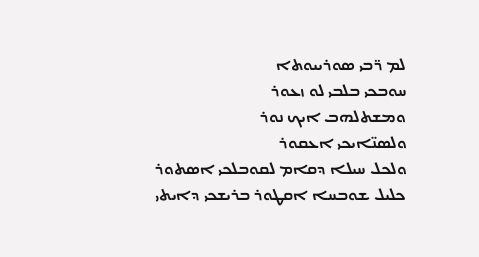ܠܡ ܪ̈ܒܝ ܣܘܪܝܝܘܬܐ
ܚܘܒܟܝ ܒܠܒܝ ܠܘ ܙܥܘܪ
ܘܡܫܬܠܗܒ ܐܝܟ ܢܘܪ
ܘܠܣܢ̈ܐܝܟܝ ܐܥܩܘܪ
ܘܠܟܠ ܚܝܠܐ ܕܩܐܡ ܠܩܘܒܠܟܝ ܐܣܬܘܪ
ܟܠܝܠ ܫܘܒܚܐ ܐܩܛܘܪ ܒܪܝܫܟܝ ܕܐܝܬܝ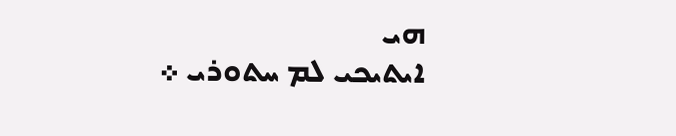ܗܝ
ܐܝܬܝܟܝ ܠܡ ܚܬܘܪܝ ܀